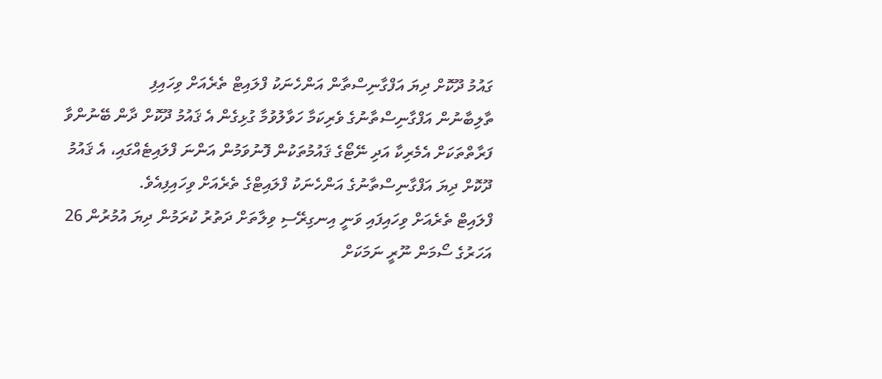ގައުމު ދޫކޮށް ދިޔަ އަފްގާނިސްތާން އަންހެނަކު ފްލައިޓް ތެރެއަށް ވިހައިފި
ތާލިބާނުން އަފްގާނިސްތާނުގެ ވެރިކަމާ ހަވާލުވުމާ ގުޅިގެން އެ ޤައުމު ދޫކޮށް ދާން ބޭނުންވާ ފަރާތްތަކަށް އެމެރިކާ އަދި ނޭޓޯގެ ޤައުމުތަކުން ފޮނުވަމުން އަންނަ ފްލައިޓެއްގައި، އެ ޤައުމު ދޫކޮށް ދިޔަ އަފްގާނިސްތާނުގެ އަންހެނަކު ފްލައިޓްގެ ތެރެއަށް ވިހައިފިއެވެ.
ފްލައިޓް ތެރެއަށް ވިހައިފައި ވަނީ އިނގިރޭސި ވިލާތަށް ދަތުރު ކުރަމުން ދިޔަ އުމުރުން 26 އަހަރުގެ ސޯމަން ނޫރީ ނަމަކަށް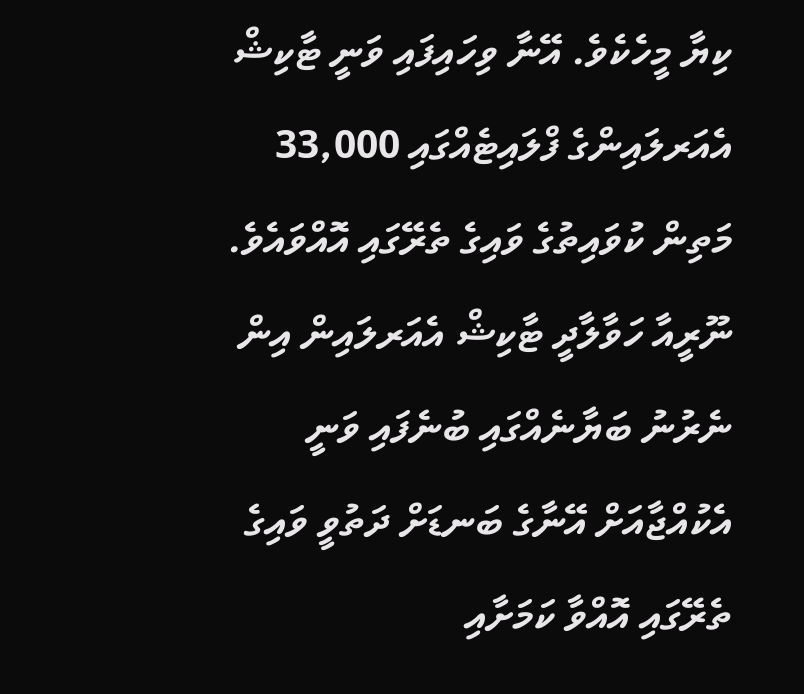ކިޔާ މީހެކެވެ. އޭނާ ވިހައިފައި ވަނީ ޓާކިޝް އެއަރލައިންގެ ފްލައިޓެއްގައި 33,000 މަތިން ކުވައިތުގެ ވައިގެ ތެރޭގައި އޮއްވައެވެ.
ނޫރީއާ ހަވާލާދީ ޓާކިޝް އެއަރލައިން އިން ނެރުނު ބަޔާނެއްގައި ބުނެފައި ވަނީ އެކުއްޖާއަށް އޭނާގެ ބަނޑަށް ދަތުވީ ވައިގެ ތެރޭގައި އޮއްވާ ކަމަށާއި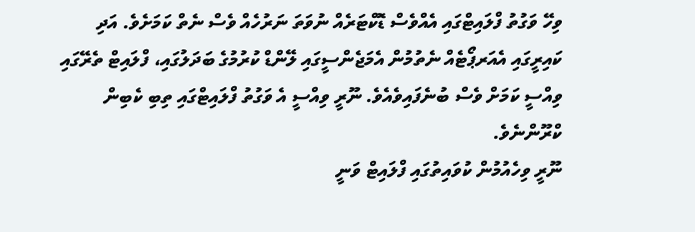ވިހޭ ވަގުތު ފްލައިޓްގައި އެއްވެސް ޑޮކްޓަރެއް ނުވަތަ ނަރުހެއް ވެސް ނެތް ކަމަށެވެ. އަދި ކައިރީގައި އެއަރޕޯޓެއް ނެތުމުން އެމަޖެންސީގައި ލޭންޑް ކުރުމުގެ ބަދަލުގައި، ފްލައިޓް ތެރޭގައި ވިއްސީ ކަމަށް ވެސް ބުނެފައިވެއެވެ. ނޫރީ ވިއްސީ އެ ވަގުތު ފްލައިޓްގައި ތިބި ކެބިން ކްރޫންނެވެ.
ނޫރީ ވިހެއުމުން ކުވައިތުގައި ފްލައިޓް ވަނީ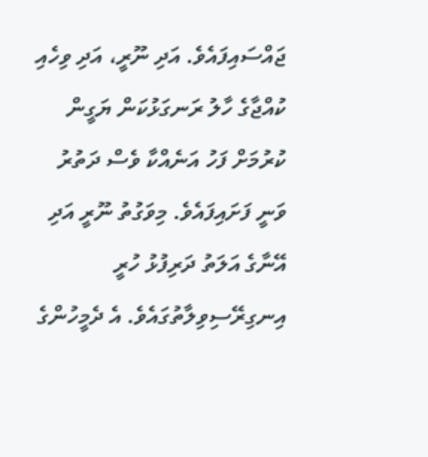ޖައްސައިފައެވެ. އަދި ނޫރީ، އަދި ވިހެއި ކުއްޖާގެ ހާލު ރަނގަޅުކަން ޔަގީން ކުރުމަށް ފަހު އަނެއްކާ ވެސް ދަތުރު ވަނީ ފަށައިފައެވެ. މިވަގުތު ނޫރީ އަދި އޭނާގެ އަލަތު ދަރިފުޅު ހުރީ އިނގިރޭސިވިލާތުގައެވެ. އެ ދެމީހުންގެ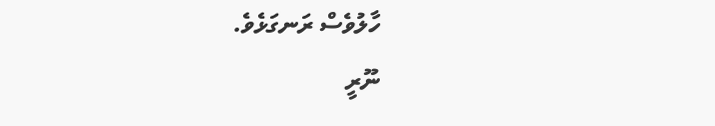ހާލުވެސް ރަނގަޅެވެ.
ނޫރީ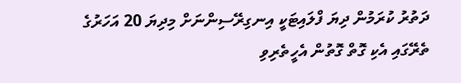ދަތުރު ކުރަމުން ދިޔަ ފްލައިޓަކީ އިނގިރޭސިންނަށް މިދިޔަ 20 އަހަރުގެ ތެރޭގައި އެކި ގޮތް ގޮތުން އެހީތެރިވި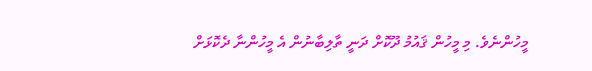މީހުންނެވެ. މި މީހުން ޤައުމު ދޫކޮށް ދަނީ ތާލިބާނުން އެ މީހުންނާ ދެކޮޅަށް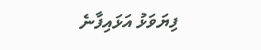ފިޔަވަޅު އަޅައިފާނެ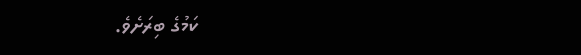ކަމުގެ ބިރަށެވެ.